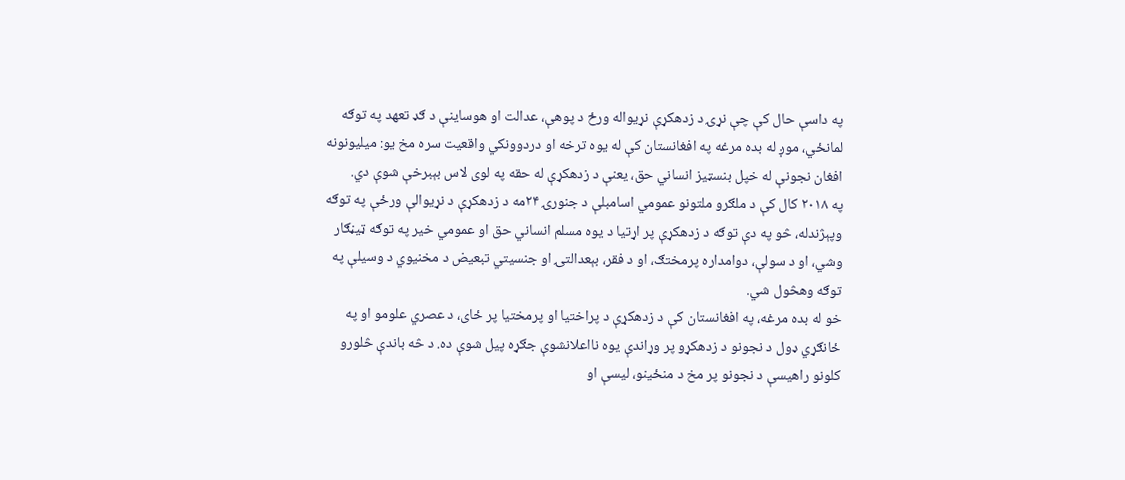په داسې حال کې چې نړۍ د زدهکړې نړيواله ورځ د پوهې، عدالت او هوساینې د ګډ تعهد په توګه لمانځي، موږ له بده مرغه په افغانستان کې له یوه ترخه او دردوونکي واقعيت سره مخ یو: میلیونونه افغان نجونې له خپل بنسټیز انساني حق، یعنې د زدهکړې له حقه په لوی لاس بېبرخې شوې دي.
په ۲۰۱۸ کال کې د ملګرو ملتونو عمومي اسامبلې د جنورۍ ۲۴مه د زدهکړې د نړیوالې ورځې په توګه وپېژندله، څو په دې توګه د زدهکړې پر اړتيا د يوه مسلم انساني حق او عمومي خير په توګه ټيڼګار وشي، او د سولې، دوامداره پرمختګ، او د فقر، بېعدالتۍ او جنسیتي تبعیض د مخنيوي د وسیلې په توګه وهڅول شي.
خو له بده مرغه، په افغانستان کې د زدهکړې د پراختیا او پرمختيا پر ځای، د عصري علومو او په ځانګړي ډول د نجونو د زدهکړو پر وړاندې یوه نااعلانشوې جګړه پيل شوې ده. د څه باندې څلورو کلونو راهيسې د نجونو پر مخ د منځينو، لیسې او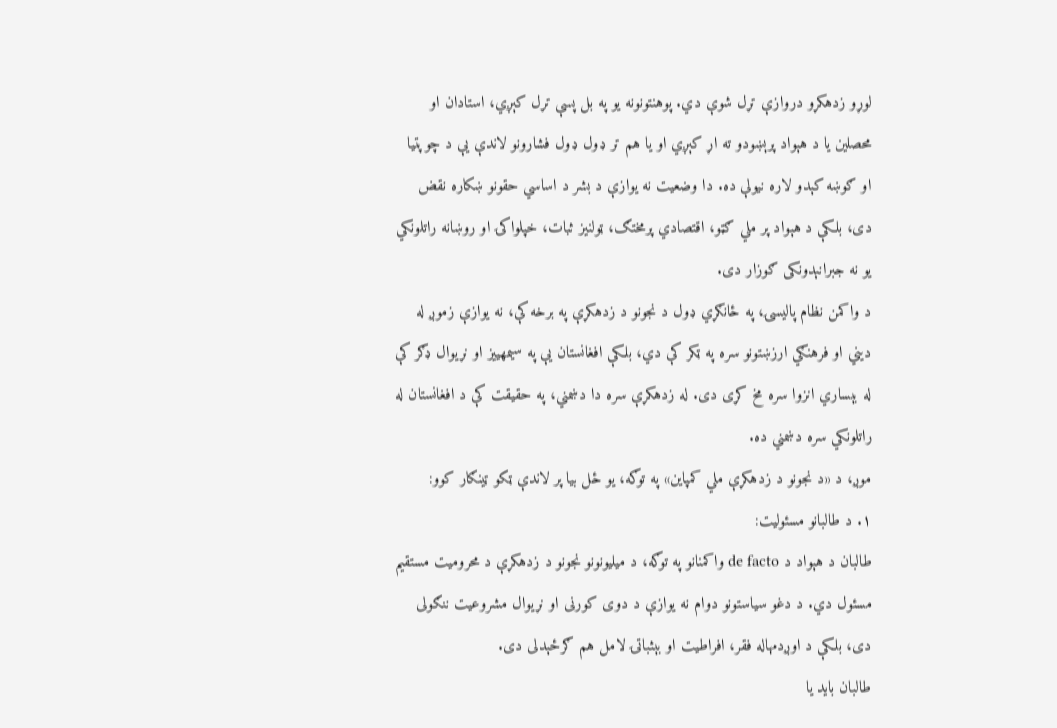لوړو زدهکړو دروازې تړل شوې دي. پوهنتونونه یو په بل پسې تړل کېږي، استادان او محصلین یا د هېواد پرېښودو ته اړ کېږي او یا هم تر ډول ډول فشارونو لاندې يې د چوپتیا او ګوښه کېدو لاره نيولې ده. دا وضعیت نه یوازې د بشر د اساسي حقونو ښکاره نقض دی، بلکې د هېواد پر ملي ګټو، اقتصادي پرمختګ، ټولنیز ثبات، خپلواکۍ او روښانه راتلونکي یو نه جبرانېدونکی ګوزار دی.
د واکمن نظام پالیسۍ، په ځانګړي ډول د نجونو د زدهکړې په برخه کې، نه یوازې زموږ له دیني او فرهنګي ارزښتونو سره په ټکر کې دي، بلکې افغانستان یې په سیمهییز او نړیوال ډګر کې له بېساري انزوا سره مخ کړی دی. له زدهکړې سره دا دښمني، په حقیقت کې د افغانستان له راتلونکي سره دښمني ده.
موږ، د «د نجونو د زدهکړې ملي کمپاین» په توګه، یو ځل بیا پر لاندې ټکو ټینګار کوو:
۱. د طالبانو مسئولیت:
طالبان د هېواد د de facto واکمنانو په توګه، د میلیونونو نجونو د زدهکړې د محرومیت مستقیم مسئول دي. د دغو سیاستونو دوام نه یوازې د دوی کورنی او نړیوال مشروعیت ننګولی دی، بلکې د اوږدمهاله فقر، افراطیت او بېثباتۍ لامل هم ګرځېدلی دی.
طالبان باید یا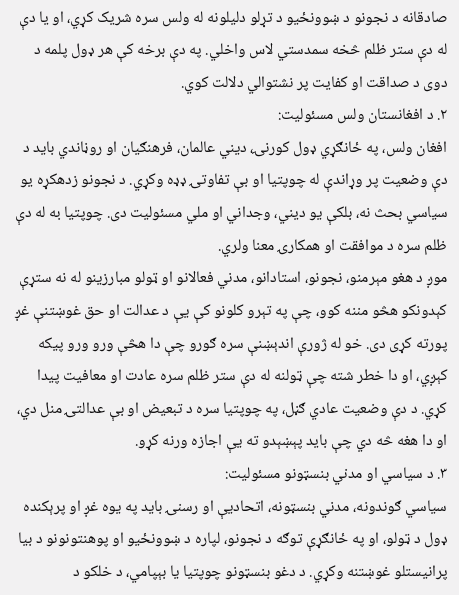صادقانه د نجونو د ښوونځيو د تړلو دلیلونه له ولس سره شریک کړي، او یا دې له دې ستر ظلم څخه سمدستي لاس واخلي. په دې برخه کې هر ډول پلمه د دوی د صداقت او کفايت پر نشتوالي دلالت کوي.
۲. د افغانستان ولس مسئولیت:
افغان ولس، په ځانګړي ډول کورنۍ، ديني عالمان، فرهنګیان او روڼاندي باید د دې وضعیت پر وړاندې له چوپتيا او بې تفاوتۍ ډډه وکړي. د نجونو زدهکړه یو سیاسي بحث نه، بلکې یو دیني، وجداني او ملي مسئولیت دی. چوپتیا به له دې ظلم سره د موافقت او همکارۍ معنا ولري.
موږ د هغو مېرمنو، نجونو، استادانو، مدني فعالانو او ټولو مبارزینو له نه ستړې کېدونکو هڅو مننه کوو، چې په تېرو کلونو کې یې د عدالت او حق غوښتنې غږ پورته کړی دی. خو له ژورې اندېښنې سره ګورو چې دا هڅې ورو ورو پيکه کېږي، او دا خطر شته چې ټولنه له دې ستر ظلم سره عادت او معافيت پیدا کړي. د دې وضعیت عادي ګڼل، په چوپتيا سره د تبعیض او بې عدالتۍ منل دي، او دا هغه څه دي چې باید پېښېدو ته يې اجازه ورنه کړو.
۳. د سیاسي او مدني بنسټونو مسئوليت:
سیاسي ګوندونه، مدني بنسټونه، اتحادیې او رسنۍ باید په یوه غږ او پرېکنده ډول د ټولو، او په ځانګړې توګه د نجونو، لپاره د ښوونځيو او پوهنتونونو د بیا پرانیستلو غوښتنه وکړي. د دغو بنسټونو چوپتیا یا بېپامي، د خلکو د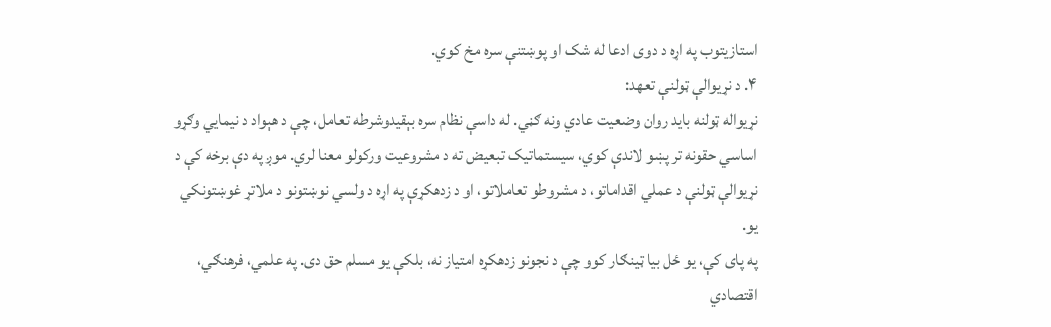استازیتوب په اړه د دوی ادعا له شک او پوښتنې سره مخ کوي.
۴. د نړیوالې ټولنې تعهد:
نړیواله ټولنه باید روان وضعیت عادي ونه ګڼي. له داسې نظام سره بېقیدوشرطه تعامل، چې د هېواد د نیمایي وګړو اساسي حقونه تر پښو لاندې کوي، سیستماتیک تبعیض ته د مشروعیت ورکولو معنا لري. موږ په دې برخه کې د نړيوالې ټولنې د عملي اقداماتو، د مشروطو تعاملاتو، او د زدهکړې په اړه د ولسي نوښتونو د ملاتړ غوښتونکي یو.
په پای کې، یو ځل بیا ټینګار کوو چې د نجونو زدهکړه امتیاز نه، بلکې يو مسلم حق دی. په علمي، فرهنګي، اقتصادي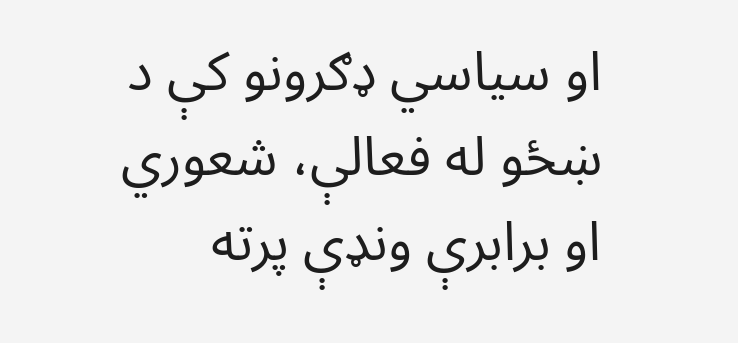او سیاسي ډګرونو کې د ښځو له فعالې، شعوري او برابرې ونډې پرته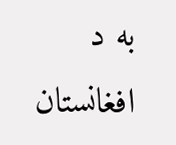به د افغانستان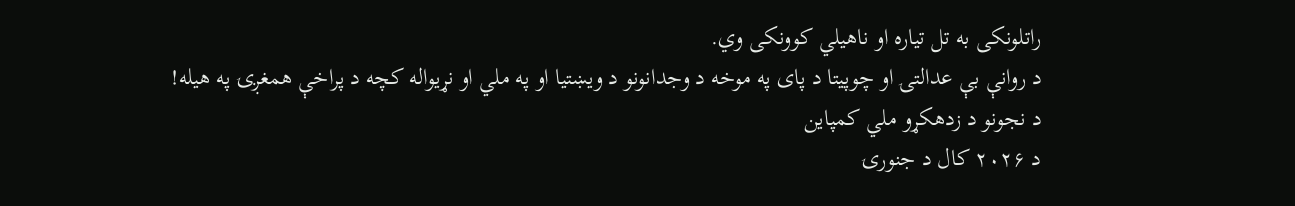راتلونکی به تل تياره او ناهيلي کوونکی وي.
د روانې بې عدالتۍ او چوپيتا د پای په موخه د وجدانونو د ويښتيا او په ملي او نړیواله کچه د پراخې همغږۍ په هیله!
د نجونو د زدهکړو ملي کمپاین
د ۲۰۲۶ کال د جنورۍ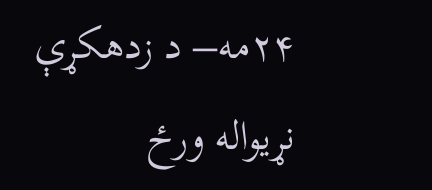۲۴مه– د زدهکړې نړيواله ورځ